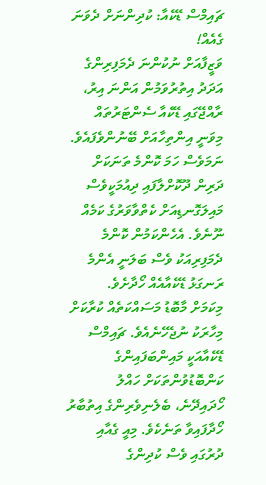ޗައިމްސް ޑޭކެއާ: ކުދިންނަށް ދެވަނަ ގެއެއް!
ވަޒީފާއަށް ނުކުންނަ ދެމަފިރިންގެ އަދަދު އިތުރުވަމުން އަންނަ އިރު، ރާއްޖޭގައި ޑޭކެއާ ސެންޓަރުތައް މިވަނީ އިންތިހާއަށް ބޭނުންވެފައެވެ. ނަމަވެސް ހަމަ ކޮންމެ ތަނަކަށް ދަރިން ދޫކޮށްލާފައި ދިއުމަކީވެސް މައިލަގޮނޑިއަށް ކެތްވާވަރުގެ ކަމެއް ނޫނެވެ. އެހެންކަމުން ކޮންމެ ދެމަފިރިއަކު ވެސް ބަލަނީ އެންމެ ރަނގަޅު ޑޭކެއާއެއް ހޯދާށެވެ.
މިކަމަށް މާބޮޑު މަސައްކަތެއް ކުރާކަށް މިހާރަކު ނުޖެހޭނެއެވެ. ޗައިމްސް ޑޭކެއާއަކީ މައިންބަފައިންގެ ކަންބޮޑުވުންތަކަށް ހައްލު ހޯދައިދޭނެ، ބެލެނިވެރިންގެ އިތުބާރު ހޯދާފައިވާ ތަނެކެވެ. މިއީ ގެއާއި ދުރުގައި ވެސް ކުދިންގެ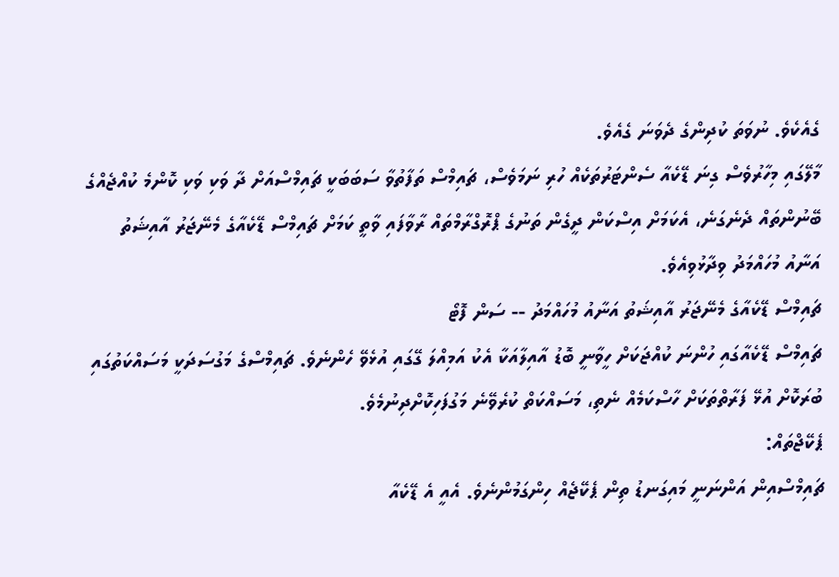ގެއެކެވެ. ނުވަތަ ކުދިންގެ ދެވަނަ ގެއެވެ.
މާލޭގައި މިހާރުވެސް ގިނަ ޑޭކެއާ ސެންޓަރުތަކެއް ހުރި ނަމަވެސް، ޗައިމްސް ތަފާތުވާ ސަބަބަކީ ޗައިމްސްއަށް ދާ ވަކި ވަކި ކޮންމެ ކުއްޖެއްގެ ބޭނުންތައް ދެނެގަނެ، އެކަމަށް އިސްކަން ދީގެން ތަނުގެ ޕްރޮގްރާމްތައް ރާވާފައި ވާތީ ކަމަށް ޗައިމްސް ޑޭކެއާގެ މެނޭޖަރު އާއިޝަތު އަނާއު މުހައްމަދު ވިދާޅުވިއެވެ.
ޗައިމްސް ޑޭކެއާގެ މެނޭޖަރު އާއިޝަތު އަނާއު މުހައްމަދު -- ސަން ފޮޓޯ
ޗައިމްސް ޑޭކެއާގައި ހުންނަ ކުއްޖަކަށް ހީވާނީ ބޮޑު އާއިލާއަކާ އެކު އަމިއްލަ ގޭގައި އުޅެވޭ ހެންނެވެ. ޗައިމްސްގެ މަގުސަދަކީ މަސައްކަތުގައި ބުރަކޮށް އުޅޭ ފަރާތްތަކަށް ހާސްކަމެއް ނެތި، މަސައްކަތް ކުރެވޭނެ މަގުފަހިކޮށްދިނުމެވެ.
ޕެކޭޖްތައް:
ޗައިމްސްއިން އަންނަނީ މައިގަނޑު ތިން ޕެކޭޖެއް ހިންގަމުންނެވެ. އެއީ އެ ޑޭކެއާ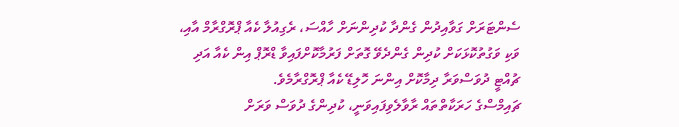ސެންޓަރަށް ގަވާއިދުން ގެންދާ ކުދިންނަށް ހާއްސަ، ރެގިއުލާ ކެއާ ޕްރޮގްރާމް އާއި، ވަކި ވަގުތުކޮޅަކަށް ކުދިން ގެންދެވޭ ގޮތަށް ފަރުމާކޮށްފައިވާ ޑްރޮޕް އިން ކެއާ އަދި ޗުއްޓީ ދުވަސްވަރާ ދިމާކޮށް އިންނަ ހޮލިޑޭ ކެއާ ޕްރޮގްރާމެވެ.
ޗައިމްސްގެ ހަރަކާތްތައް ރާވާލެވިފައިވަނީ، ކުދިންގެ ދުވަސް ވަރަށް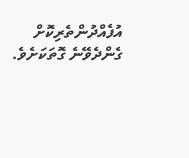އުފެއްދުންތެރިކޮށް ގެންދެވޭނެ ގޮތަކަށެވެ.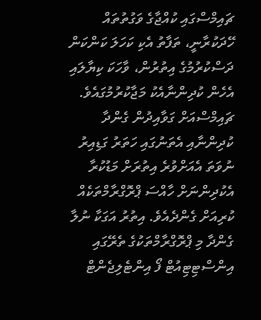ޗައިމްސްގައި ކުއްޖާގެ ވަގުތުތައް ހޭދަކުރާނީ، ތަފާތު އެކި ކަހަލަ ކަންކަން ދަސްކުރުމުގެ އިތުރުން، ވާހަކަ ކިޔާލައި އެހެން ކުދިންނާއެކު މަޖާކުރުމުގައެވެ.
ޗައިމްސްއަށް ގަވާއިދުން ގެންދާ ކުދިންނާއި އެތަނުގައި ހަތަރު ގަޑިއިރު ނުވަތަ އެއަށްވުރެ އިތުރަށް މަޑުކުރާ އެކުދިންނަށް ހާއްސަ ޕްރޮގްރާމްތަކެއް ކުރިއަށް ގެންދެއެވެ. އިތުރު އަގަކާ ނުލާ ގެންދާ މި ޕްރޮގްރާމްތަކުގެ ތެރޭގައި އިންސްޓިޓިއުޓް ފޯ އިންޓެލިޖެންޓް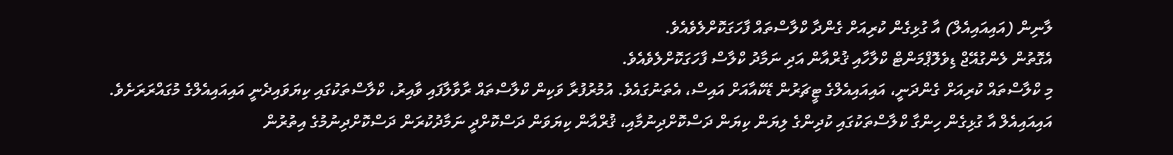ލާނިން (އައިއައިއެލް) އާ ގުޅިގެން ކުރިއަށް ގެންދާ ކްލާސްތައް ފާހަގަކޮށްލެވެއެވެ.
އެގޮތުން ލެންގުއޭޖް ޑިވެލޮޕްމަންޓް ކްލާހާއި ޤުރްއާން އަދި ނަމާދު ކްލާސް ފާހަގަކޮށްލެވެއެވެ.
މި ކްލާސްތައް ކުރިއަށް ގެންދަނީ، އައިއައިއެލްގެ ޓީޗަރުން ޑޭކެއާއަށް އައިސް، އެތަނުގައެވެ. އުމުރުފުރާ ވަކިން ކްލާސްތައް ރާވާލާފައި ވާއިރު، ކްލާސްތަކުގައި ކިޔަވައިދެނީ އައިއައިއެލްގެ މުގައްރަރަށެވެ.
އައިއައިއެލް އާ ގުޅިގެން ހިންގާ ކްލާސްތަކުގައި ކުދިންގެ ލިޔަން ކިޔަން ދަސްކޮށްދިނުމާއި، ޤުރްއާން ކިޔަވަން ދަސްކޮށްދީ ނަމާދުކުރަން ދަސްކޮށްދިނުމުގެ އިތުރުން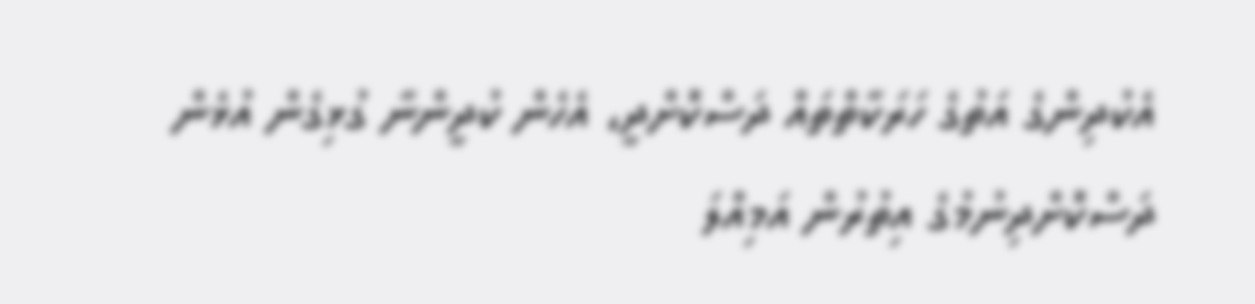އެކުދިންގެ އަތުގެ ހަރަކާތްތައް ދަސްކޮށްދީ، އެހެން ކުދީންނާ ގުޅިގެން އުޅެން ދަސްކޮށްދިނުމުގެ އިތުރުން އަމިއްލަ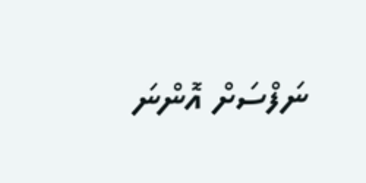ނަފްސަށް އޮންނަ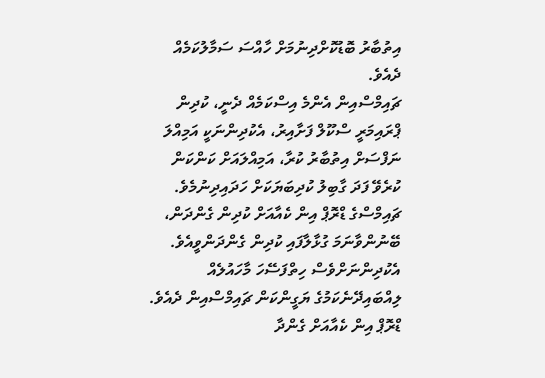އިތުބާރު ބޮޑުކޮށްދިނުމަށް ހާއްސަ ސަމާލުކަމެއް ދެއެވެ.
ޗައިމްސްއިން އެންމެ އިސްކަމެއް ދެނީ، ކުދިން ޕްރައިމަރީ ސްކޫލް ފަށާއިރު، އެކުދިންނަކީ އަމިއްލަ ނަފްސަށް އިތުބާރު ކުރާ، އަމިއްލައަށް ކަންކަން ކުރެވޭ ފަދަ ގާބިލު ކުދިބަޔަކަށް ހަދައިދިނުމެވެ.
ޗައިމްސްގެ ޑްރޮޕް އިން ކެއާއަށް ކުދިން ގެންދަން، ބޭނުންވާނަމަ ގުޅާލާފައި ކުދިން ގެންދަންވީއެވެ. އެކުދިންނަށްވެސް ހިތްފަސޭހަ މާހައުލެއް ލިއްބައިދޭނެކަމުގެ ޔަގީންކަން ޗައިމްސްއިން ދެއެވެ. ޑްރޮޕް އިން ކެއާއަށް ގެންދާ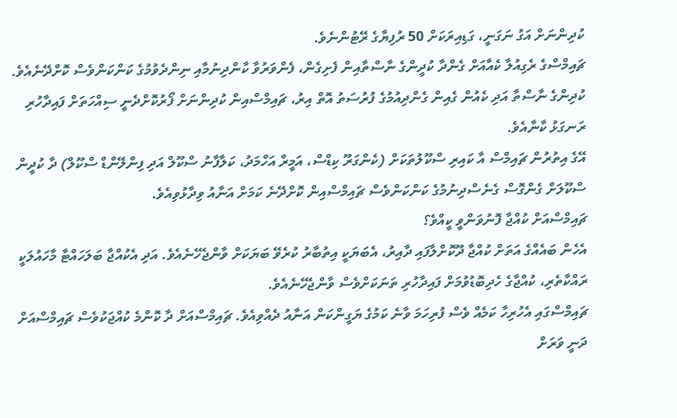ކުދިންނަށް އަގު ނަގަނީ، ގަޑިއިރަކަށް 50 ރުފިޔާގެ ރޭޓުންނެވެ.
ޗައިމްސްގެ ރެގިއުލާ ކެއާއަށް ގެންދާ ކުދީންގެ ނާސްތާއިން ފެށިގެން، ފެންވަރުވާ ކާންދިނުމާއި ނިންދެވުމުގެ ކަންކަންވެސް ކޮށްދޭނެއެވެ. ކުދިންގެ ނާސްތާ އަދި ކެއުން ގެއިން ގެންދިއުމުގެ ފުރުސަތު އޮތް އިރު، ޗައިމްސްއިން ކުދިންނަށް ފޯރުކޮށްދެނީ ސިއްހަތަށް ފައިދާހުރި ރަނގަޅު ކާނާއެވެ.
އޭގެ އިތުރުން ޗައިމްސް އާ ކައިރި ސްކޫލުތަކަށް (ކެންގަރޫ ކިޑްސް، އަމީރް އަހްމަދު، ކަލާފާނު ސްކޫލް އަދި ފިންލޭންޑް ސްކޫލް) ދާ ކުދީން ސްކޫލަށް ގެންގޮސް ގެނެސްދިނުމުގެ ކަންކަންވެސް ޗައިމްސްއިން ކޮށްދޭނެ ކަމަށް އަނާއު ވިދާޅުވިއެވެ.
ޗައިމްސްއަށް ކުއްޖާ ފޮނުވަންވީ ކީއްވެ؟
އެހެން ބައެއްގެ އަތަށް ކުއްޖާ ދޫކޮށްލާފައި ދާއިރު، އެބަޔަކީ އިތުބާރު ކުރެވޭ ބަޔަކަށް ވާންޖެހޭނެއެވެ. އަދި އެކުއްޖާ ބަލަހައްޓާ މާހައުލަކީ ރައްކާތެރި، ކުއްޖާގެ ހެދިބޮޑުވުމަށް ފައިދާހުރި ތަނަކަށްވެސް ވާންޖެހޭނެއެވެ.
ޗައިމްސްގައި އެހުރިހާ ކަމެއް ވެސް ފުރިހަމަ ވާނެ ކަމުގެ ޔަގީންކަން އަނާއު ދެއްވިއެވެ. ޗައިމްސްއަށް ދާ ކޮންމެ ކުއްޖަކުވެސް ޗައިމްސްއަށް ދަނީ ވަރަށް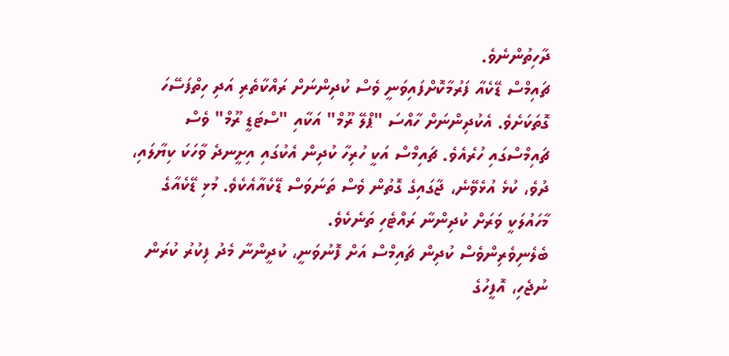ދާހިތުންނެވެ.
ޗައިމްސް ޑޭކެއާ ފަރުމާކޮށްފައިވަނީ ވެސް ކުދިންނަށް ރައްކާތެރި އަދި ހިތްފަސޭހަ ގޮތަކަށެވެ. އެކުދިންނަށް ހާއްސަ "ޕްލޭ ރޫމް" އަކާއި "ސްޓަޑީ ރޫމް" ވެސް ޗައިމްސްގައި ހުރެއެވެ. ޗައިމްސް އަކީ ހުރިހާ ކުދިން އެކުގައި އިށީނދެ ވާހަކަ ކިޔާލައި، ދުވެ، ކުޅެ އުޅެވޭނެ، ޖާގައިގެ ގޮތުން ވެސް ތަނަވަސް ޑޭކެއާއެކެވެ. މުޅި ޑޭކެއާގެ މާހައުލަކީ ވަރަށް ކުދިންނާ ރައްޓެހި ތަނެކެވެ.
ބެލެނިވެރިންވެސް ކުދިން ޗައިމްސް އަށް ފޮނުވަނީ، ކުދީންނާ މެދު ފިކުރު ކުރަން ނުޖެހި، އޮފީހުގެ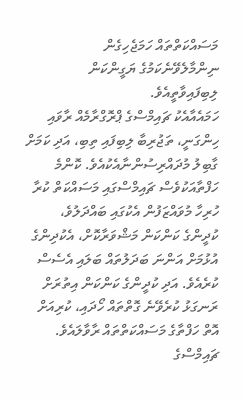މަސައްކަތްތައް ހަމަޖެހިގެން ނިންމާލެވޭނެކަމުގެ ޔަގީންކަން ލިބިފައިވާތީއެވެ.
ހަމައެއާއެކު ޗައިމްސްގެ ޕްރޮގްރާމެއް ރާވައި ހިންގަނީ، ތަޖުރިބާ ލިބިފައި ތިބި، އަދި ކަމަށް ގާބިލު މުދައްރިސުންނާއެކުއެވެ. ކޮންމެ ހަފްތާއަކުވެސް ޗައިމްސްގައި މަސައްކަތް ކުރާ ހުރިހާ މުވައްޒަފުން އެކުގައި ބައްދަލުވެ، ކުދީންގެ ކަންކަން މަޝްވަރާކޮށް، އެކުދިންގެ އުޅުމަށް އަންނަ ބަދަލުތައް ބަލައި އެސެސް ކުރެއެވެ. އަދި ކުދީންގެ ކަންކަން އިތުރަށް ރަނގަޅު ކުރެވޭނެ ގޮތްތައް ހޯދައި، ކުރިއަށް އޮތް ހަފްތާގެ މަސައްކަތްތައް ރާވާލައެވެ.
ޗައިމްސްގެ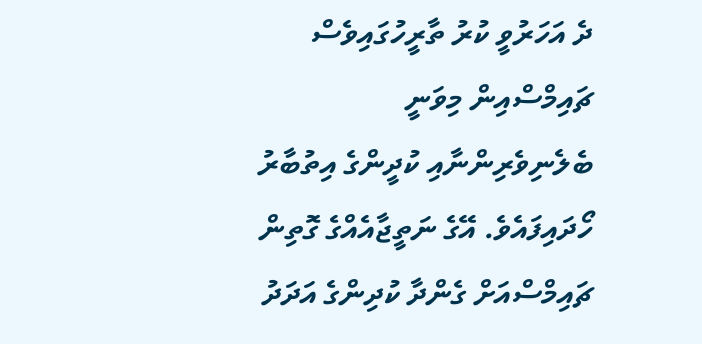ދެ އަހަރުވީ ކުރު ތާރީހުގައިވެސް ޗައިމްސްއިން މިވަނީ ބެލެނިވެރިންނާއި ކުދީންގެ އިތުބާރު ހޯދައިފައެވެ. އޭގެ ނަތީޖާއެއްގެ ގޮތިން ޗައިމްސްއަށް ގެންދާ ކުދިންގެ އަދަދު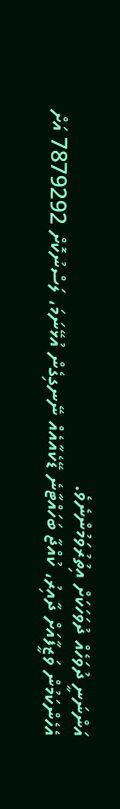އަންނަނީ ދުވަހެއް ދުވަހަކަށް އިތުރުވަމުންނެވެ.
އެހެންކަމުން ވަޒީފާއަށް ދާއިރު، ކުއްޖާ ބަހައްޓާނެ ޑޭކެއާއެއް ނޭނގިގެން އުޅޭނަމަ، ލަސްނުކޮށް 7879292 އަށް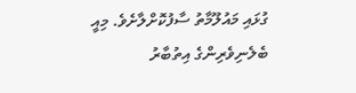ގުޅައި މައުލޫމާތު ސާފުކޮށްލާށެވެ. މިއީ ބެލެނިވެރިންގެ އިތުބާރު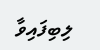ލިބިފައިވާ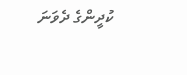ކުދީންގެ ދެވަނަ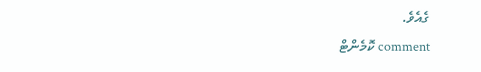ގެއެވެ.
comment ކޮމެންޓް